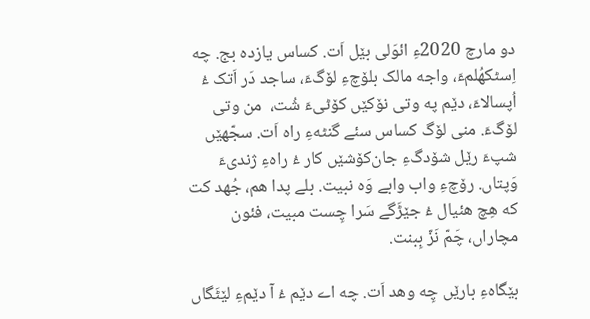دو مارچ 2020ءِ ائوَلی بێل اَت. کساس یازده بج. چه اِسٹکهُلمءَ، واجه مالک بلۆچءِ لۆگءَ، ساجد دَر اَتک ءُ اُپسالاءَ، دێم په وتی نۆکێں کۆٹیءَ شُت،  من وتی لۆگءَ. منی لۆگ کساس سئے گنٹهءِ راه اَت. سجّهێں شپءَ رێل شۆدگءِ جان‌کۆشێں کار ءُ راهءِ ژندیءَ وَپتاں. رۆچءِ واب وابے وَه نبیت. بلے پدا هم، جُهد کت که هِچ هئیال ءُ جێڑَگے سَرا چِست مبیت، فئون مچاراں، چَمّ نَزّ بِبنت.

بێگاهءِ بارێں چِه وهد اَت. چه اے دێم ءُ آ دێمءِ لێٹَگاں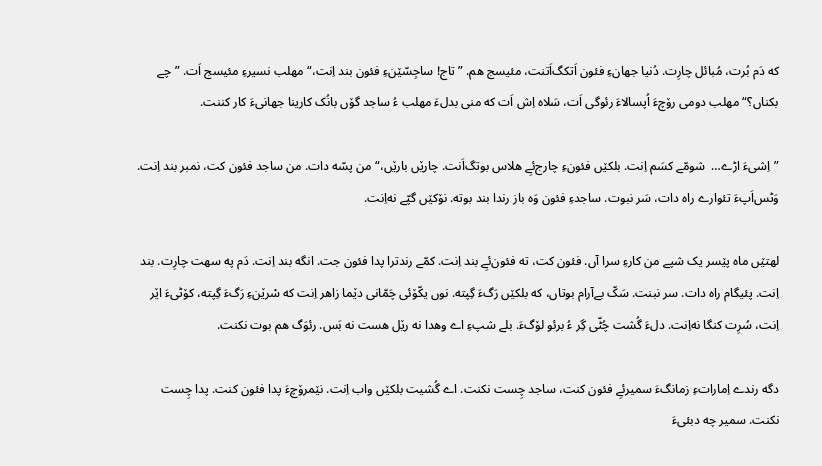که دَم بُرت، مُبائل چارِت. دُنیا جهانءِ فئون اَتکگ‌اَتنت، مئیسج هم. ”تاج! ساجِسّێنءِ فئون بند اِنت،“ مهلب نسیرءِ مئیسج اَت. ”چے بکناں؟“ مهلب دومی رۆچءَ اُپسالاءَ رئوگی اَت، سَلاه اِش اَت که منی بدلءَ مهلب ءُ ساجد گۆں بانُک کارینا جهانیءَ کار کننت.

”اِشیءَ اڑے…  شومّے کسَم اِنت. بلکێں فئونءِ چارج‌ئےِ هلاس بوتگ‌اَنت. چارێں بارێں،“ من پسّه دات. من ساجد فئون کت، نمبر بند اِنت. وَٹس‌اَپءَ تئوارے راه دات، سَر نبوت. ساجدءِ فئون وَه باز رندا بند بوته. نۆکێں گپّے نه‌اِنت.

لهتێں ماه پێسر یک شپے من کارءِ سرا آں. فئون کت، ته فئون‌ئےِ بند اِنت. کمّے رندترا پدا فئون جت. انگه بند اِنت. دَم په سهت چارِت. بند اِنت. پئیگام راه دات. سر نبنت. سَکّ بےآرام بوتاں، که بلکێں رَگءَ گِپته. نوں یکّۆئی چَمّانی دێما زاهر اِنت که سْرێنءِ رَگءَ گِپته، کۆٹیءَ اێر اِنت، سُرِت کنگا نه‌اِنت. دلءَ گُشت چُٹّی گِر ءُ برئو لۆگءَ. بلے شپءِ اے وهدا نه رێل هست نه بَس. رئوَگ هم بوت نکنت.

دگه رندے اِماراتءِ زمانگءَ سمیرئےِ فئون کنت، ساجد چِست نکنت. اے گُشیت بلکێں واب اِنت. نێمرۆچءَ پدا فئون کنت. پدا چِست نکنت. سمیر چه دبئیءَ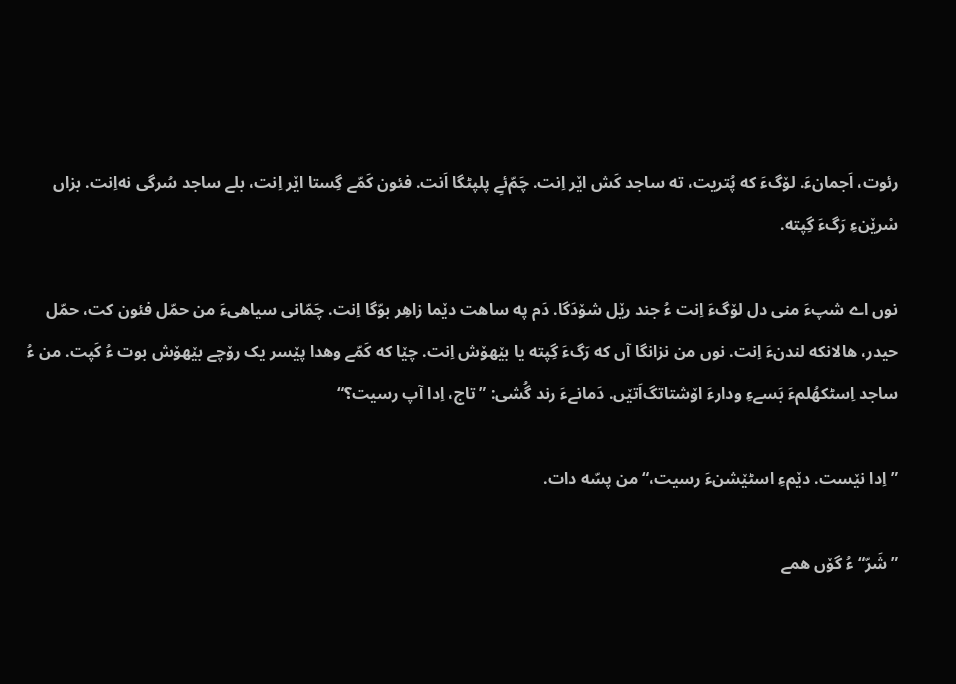رئوت، اَجمانءَ. لۆگءَ که پُتریت، ته ساجد کَش اێر اِنت. چَمّ‌‌ئےِ پلپٹگا اَنت. فئون کَمّے گِستا اێر اِنت، بلے ساجد سُرگی نه‌اِنت. بزاں سْرێنءِ رَگءَ گِپته.

نوں اے شپءَ منی دل لۆگءَ اِنت ءُ جند رێل شۆدَگا. دَم په ساهت دێما زاهِر بوّگا اِنت. چَمّانی سیاهیءَ من حمّل فئون کت، حمّل حیدر، هالانکه لندنءَ اِنت. نوں من نزانگا آں که رَگءَ گِپته یا بێهۆش اِنت. چێا که کَمّے وهدا پێسر یک رۆچے بێهۆش بوت ءُ کَپت. من ءُ ساجد اِسٹکهُلمءَ بَسےءِ ودارءَ اۆشتاتگ‌اَتێں. دَمانےءَ رند گُشی: ”تاج، اِدا آپ رسیت؟“

”اِدا نێست. دێمءِ اسٹێشنءَ رسیت،“ من پسّه دات.

”شَرّ“ ءُ گۆں همے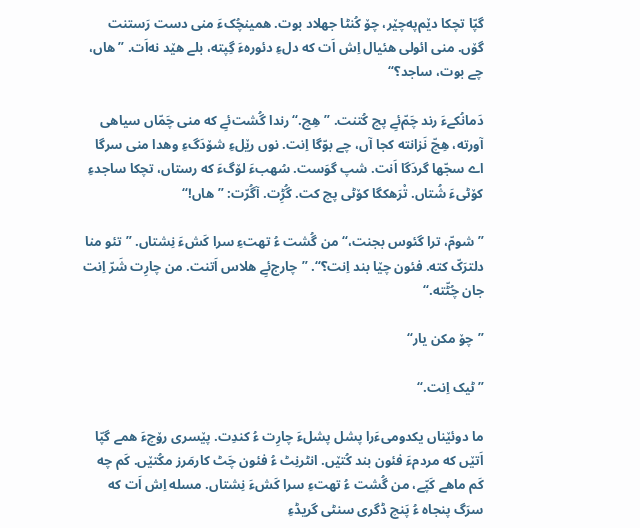گپّا تچکا دێم‌په‌چێر، چۆ کُنٹا جهلاد بوت. همینچُکءَ منی دست رَستنت گۆں. منی ائولی هئیال اِش اَت که دلءِ دئورهءَ گِپته، بلے هێد نه‌اَت. ”هاں، چے بوت، ساجد؟“

دَمانُکےءَ رند چَمّ‌ئےِ پچ کُتنت. ”هِچ.“ رندا گُشت‌ئےِ که منی چَمّاں سیاهی آورته، هِچّ نَزانته کجا آں، چے بوّگا اِنت. نوں رێلءِ شۆدَگءِ وهدا منی سرگا اے سجّها گردَگا اَنت. شپ گوَست. سُهبءَ لۆگءَ که رستاں، تچکا ساجدءِ کۆٹیءَ شُتاں. تْرَهکگا کۆٹی پچ کت. گُڑِت. آگُرّت: ”هاں!“

”شومّ، ترا گئوس بجنت،“ من گُشت ءُ تهتءِ سرا کَش‌ءَ نِشتاں. ”تئو منا دلترَکّ کته. فئون چێا بند اِنت؟“. ”چارج‌ئےِ هلاس اَتنت. من چارِت شَرّ اِنت جان چُٹّته.“

”چۆ مکن یار“

”ٹيک اِنت.“

ما دوئێناں یکدومیءَرا پشل پشلءَ چارِت ءُ کندِت. پێسری رۆچءَ همے گپّا اَتێں که مردمءَ فئون بند کُتێں. انٹرنِٹ ءُ فئون چَٹ کارمَرز مکُتێں. کَم چه کَم ماهے کَپّے، من گُشت ءُ تهتءِ سرا کَش‌ءَ نِشتاں. مسله اِش اَت که سرَگ پنجاه ءُ پَنچ ڈگری سنٹی گریڈءِ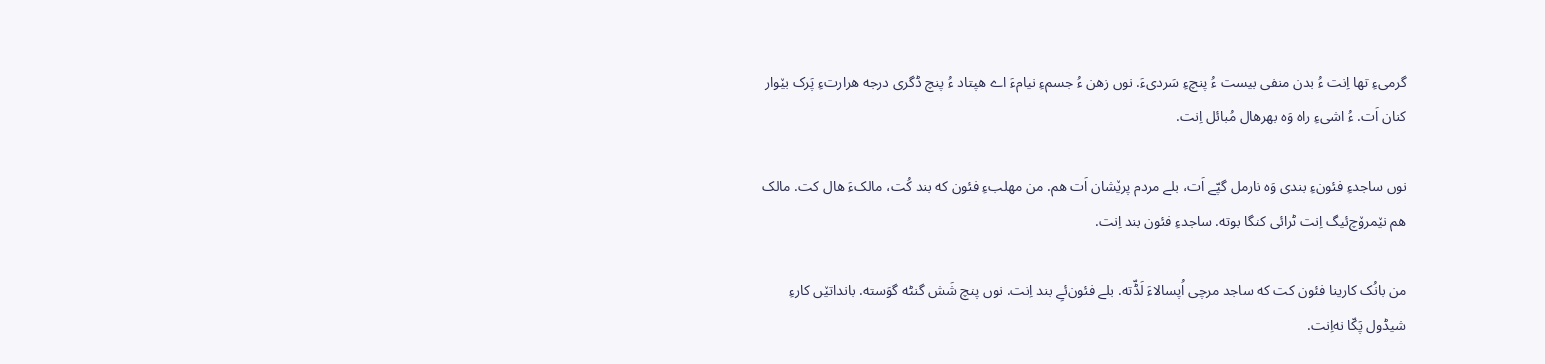گرمیءِ تها اِنت ءُ بدن منفی بیست ءُ پنچءِ سَردیءَ. نوں زهن ءُ جسمءِ نیامءَ اے هپتاد ءُ پنچ ڈگری درجه هرارتءِ پَرک بێوار کنان اَت. ءُ اشیءِ راه وَه بهرهال مُبائل اِنت.

نوں ساجدءِ فئونءِ بندی وَه نارمل گپّے اَت، بلے مردم پرێشان اَت هم. من مهلبءِ فئون که بند کُت، مالکءَ هال کت. مالک هم نێمرۆچ‌ئیگ اِنت ٹرائی کنگا بوته. ساجدءِ فئون بند اِنت.

من بانُک کارینا فئون کت که ساجد مرچی اُپسالاءَ لَڈّته. بلے فئون‌ئےِ بند اِنت. نوں پنچ شَش گنٹه گوَسته. بانداتێں کارءِ شیڈول پَکّا نه‌اِنت.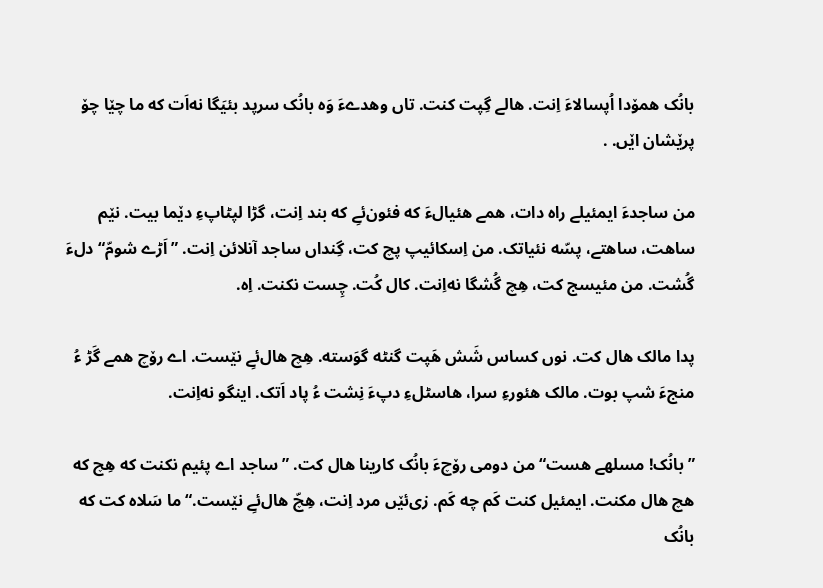بانُک همۆدا اُپسالاءَ اِنت. هالے گِپت کنت. تاں وهدےءَ وَه بانُک سرپد بئیَگا نه‌اَت که ما چێا چۆ پرێشان اێں. .

من ساجدءَ ایمئیلے راه دات، همے هئیالءَ که فئون‌ئےِ که بند اِنت، گڑا لپٹاپءِ دێما بیت. نێم ساهت، ساهتے، پسّه نئیاتک. من اِسکائیپ پچ کت، گِنداں ساجد آنلائن اِنت. ”اَڑے شومّ“ دلءَ گُشت. من مئیسج کت، هِچ گُشگا نه‌اِنت. کال کُت. چِست نکنت. اِه.

پدا مالک هال کت. نوں کساس شَش هَپت گنٹه گوَسته. هِچ هال‌ئےِ نێست. اے رۆچ همے گَڑ ءُ منجءَ شپ بوت. مالک هئورءِ سرا، هاسٹلءِ دپءَ نِشت ءُ پاد اَتک. اینگو نه‌اِنت.

”بانُک! مسلهے هست“ من دومی رۆچءَ بانُک کارینا هال کت. ”ساجد اے پئیم نکنت که هِچ که هچ هال مکنت. ایمئیل کنت کَم چه کَم. زی‌ئێں مرد اِنت، هِچّ هال‌ئےِ نێست.“ ما سَلاه کت که بانُک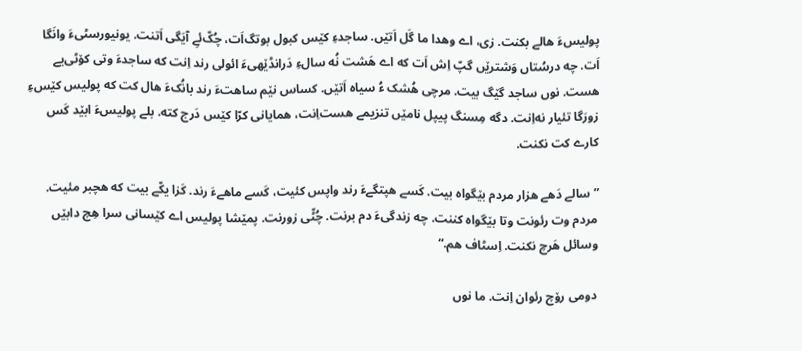پولیسءَ هالے بکنت. زی، اے وهدا ما گَل اَتێں. ساجدءِ کێس کبول بوتگ‌اَت، چُکّ‌ئےِ آیَگی اَتنت. یونیورسٹیءَ وانَگا اَت. چه درسُتاں وَشترێں گپّ اِش اَت که اے هَشت نُه سالءِ دَرانڈێهیءَ ائولی رند اِنت که ساجدءَ وتی کۆٹی‌یے هست. نوں ساجد گێگ بیت. مرچی هُشک ءُ سیاه اَتێں. کساس نێم ساهتءَ رند بانُکءَ هال کت که پولیس کێسءِ زورَگا تئیار نه‌اِنت. دگه مِسنگ پیپل نامێں تنزیمے هست‌اِنت، همایانی کرّا کێس دَرج کته. بلے پولیسءَ ابێد کَس کارے کت نکنت.

”سالے دَهے هزار مردم بێگواه بیت. کَسے هپتگےءَ رند واپس کئیت، کَسے ماهےءَ رند. کَزا یکّے بیت که هچبر مئیت. مردم وت رئونت وتا بێگواه کننت. چه زندگیءَ دم برنت. چُٹّی زورنت. پمێشا پولیس اے کێسانی سرا هِچ دابێں وسائل هَرچ نکنت. اِسٹاف هم.“

دومی رۆچ رئوان اِنت. ما نوں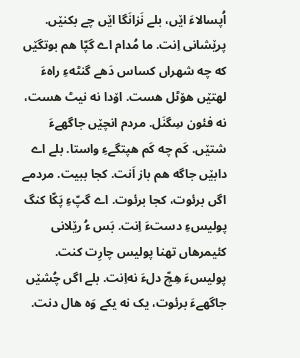اُپسالاءَ اێں، بلے نَزانَگا اێں چے بکنێں. پرێشانی اِنت. ما مُدام اے گپّا هم بوتگێں که چه شهراں کساس دَهے گنٹهءِ راهءَ لهتێں هۆٹل هست. اۆدا نه نیٹ هست، نه فئون سِگنَل. مردم انچێں جاگهےءَ شتێں. کَم چه کَم هپتگےءِ واستا. بلے اے دابێں جاگه هم باز اَنت. کجا ببیت. مردمے اگں برئوت، کجا برئوت. اے گپّءِ پَکّا کنگ پولیسءِ دستءَ اِنت. بَس ءُ رێلانی کئیمرهاں تهنا پولیس چارِت کنت. پولیسءَ هِچّ دلءَ نه‌اِنت. بلے اگں چُشێں جاگهےءَ برئوت، یک نه یکے وَه هال دنت.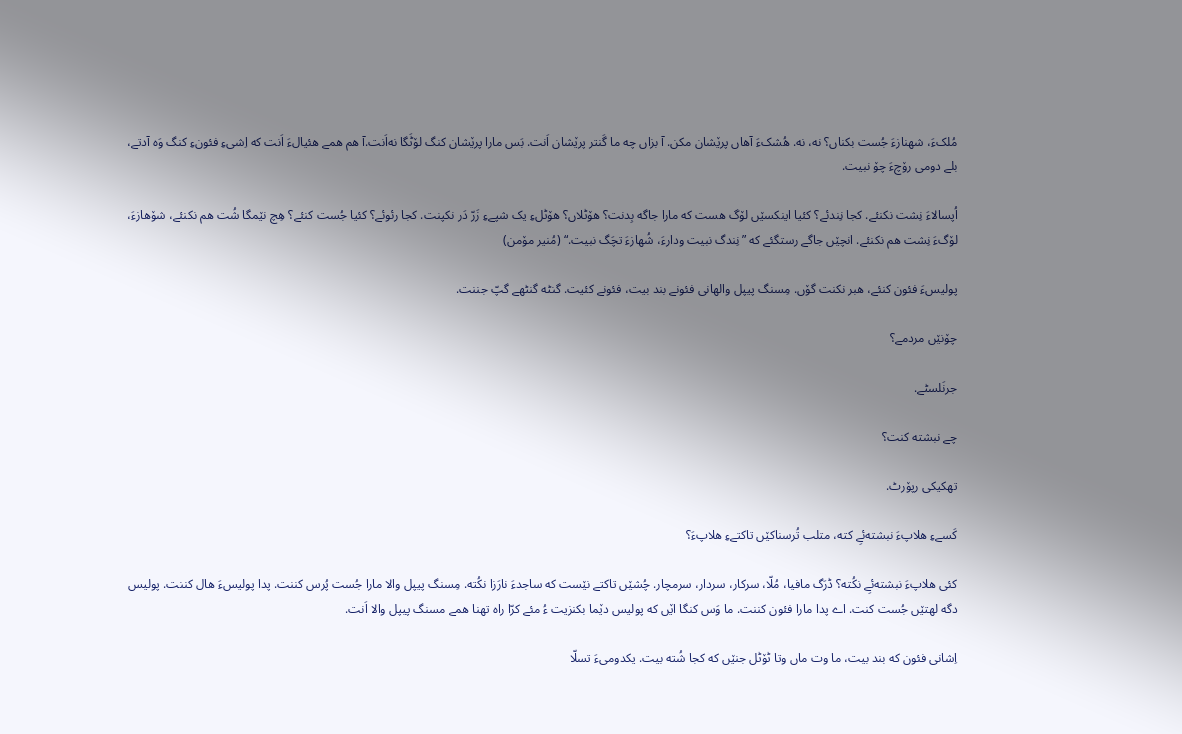مُلکءَ، شهنازءَ جُست بکناں؟ نه، نه. هُشکءَ آهاں پرێشان مکن. آ بزاں چه ما گَنتر پرێشان اَنت. بَس مارا پرێشان کنگ لۆٹَگا نه‌اَنت.آ هم همے هئیالءَ اَنت که اِشیءِ فئونءِ کنگ وَه آدتے، بلے دومی رۆچءَ چۆ نبیت.

اُپسالاءَ نِشت نکنئے. کجا نِندئے؟ کئیا اینکسێں لۆگ هست که مارا جاگه بِدنت؟ هۆٹلاں؟ هۆٹلءِ یک شپےءِ زَرّ دَر نکپنت. کجا رئوئے؟ کئیا جُست کنئے؟ هِچ نێمگا شُت هم نکنئے، شۆهازءَ، لۆگءَ نِشت هم نکنئے. انچێں جاگے رستگئے که ”نِندگ نبیت ودارءَ، شُهازءَ تچَگ نبیت.“ (مُنیر مۆمن)

پولیسءَ فئون کنئے، هبر نکنت گۆں. مِسنگ پیپل والهانی فئونے بند بیت، فئونے کئیت. گنٹه گنٹهے گپّ جننت.

چۆنێں مردمے؟

جرنَلسٹے.

چے نبشته کنت؟

تهکیکی رپۆرٹ.

کَسےءِ هلاپءَ نبشته‌ئےِ کته، متلب تُرسناکێں تاکتےءِ هلاپءَ؟

کئی هلاپءَ نبشته‌ئےِ نکُته؟ ڈرَگ مافیا، مُلّا، سرکار، سردار، سرمچار. چُشێں تاکتے نێست که ساجدءَ نارَزا نکُته. مِسنگ پیپل والا مارا جُست پُرس کننت. پدا پولیسءَ هال کننت. پولیس دگه لهتێں جُست کنت. اے پدا مارا فئون کننت. ما وَس کنگا اێں که پولیس دێما بکنزیت ءُ مئے کرّا راه تهنا همے مسنگ پیپل والا اَنت.

اِشانی فئون که بند بیت، ما وت ماں وتا ٹۆٹل جنێں که کجا شُته بیت. یکدومیءَ تسلّا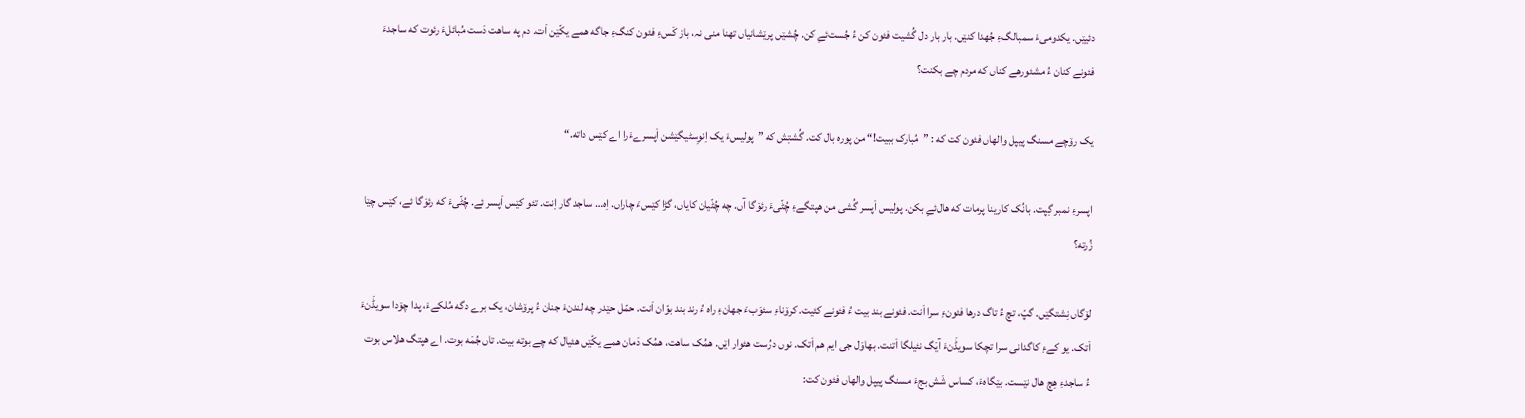دئیێں. یکدومیءَ سمبالگءِ جُهدا کنێں. بار بار دل گُشیت فئون کن ءُ جُست‌ئےِ کن. چُشێں پرێشانیاں تهنا منی نہ، باز کَسءِ فئون کنگءِ جاگه همے یکّێن اَت. دم په ساهت دَست مُبائلءَ رئوت که ساجدءَ فئونے کنان ءُ مشئورهے کناں که مردم چے بکنت؟

یک رۆچے مسنگ پیپل والهاں فئون کت که : ”مُبارک ببیت!“ من پوره بال کت. گُشتِش که ”پولیسءَ یک اِنوِسٹیگێشن اَپسرےءَرا اے کێس داته.“

اپسرءِ نمبر گِپت. بانُک کارینا پرمات که هال‌ئےِ بکن. پولیس اَپسر گُشی من هپتگےءِ چُٹّیءَ رئوَگا آں. چه چُٹّیان کایاں، گڑا کێسءَ چاراں. اِه… ساجد گار اِنت. تئو کێس اَپسر ئے. چُٹّیءَ که رئوَگا ئے، کێس چێا زُرته؟

لۆگاں نِشتگێں. گپّ، تچ ءُ تاگ درها فئونءِ سرا اَنت. فئونے بند بیت ءُ فئونے کئیت. کرۆناءِ سئوَبءَ جهانءِ راه ءُ رند بند بوّان اَنت. حمّل حێدر چه لندنءَ جنان ءُ پرۆشان، یک برے دگه مُلکےءَ، پدا چۆدا سویڈَنءَ اَتک. یو کےءِ کاگدانی سرا تچکا سویڈَنءَ آیَگ نئیلگا اَتنت. بهاوَل جی ایم هم اَتک. نوں درُست هئوار اێں. همُک ساهت، همُک دَمان همے یکّێں هئیال که چے بوته بیت. تاں جُمَه بوت. اے هپتگ هلاس بوت ءُ ساجدءِ هِچ هال نێست. بێگاهءَ، کساس شَش بجءَ مسنگ پیپل والهاں فئون کت: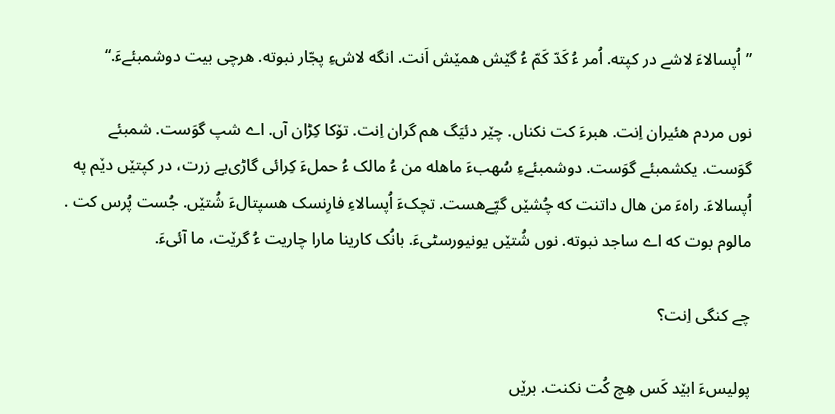”اُپسالاءَ لاشے در کپته. اُمر ءُ کَدّ کَمّ ءُ گێش همێش اَنت. انگه لاشءِ پجّار نبوته. هرچی بیت دوشمبئےءَ.“

نوں مردم هئیران اِنت. هبرءَ کت نکناں. چێر دئیَگ هم گران اِنت. تۆکا کِڑان آں. اے شپ گوَست. شمبئے گوَست. یکشمبئے گوَست. دوشمبئےءِ سُهبءَ ماهله من ءُ مالک ءُ حملءَ کِرائی گاڑی‌یے زرت، در کپتێں دێم په اُپسالاءَ. راهءَ من هال داتنت که چُشێں گپّےهست. تچکءَ اُپسالاءِ فارِنسک هسپتالءَ شُتێں. جُست پُرس کت . مالوم بوت که اے ساجد نبوته. نوں شُتێں یونیورسٹیءَ. بانُک کارینا مارا چاریت ءُ گرێت، ما آئیءَ.

چے کنگی اِنت؟

پولیسءَ ابێد کَس هِچ کُت نکنت. برێں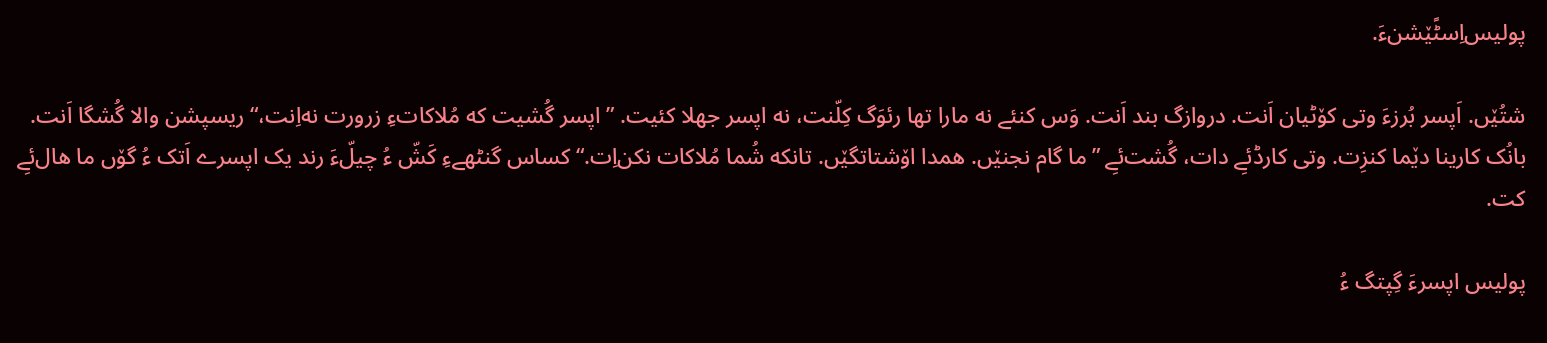پولیس‌اِسٹًێشنءَ.

شتُێں. اَپسر بُرزءَ وتی کۆٹیان اَنت. دروازگ بند اَنت. وَس کنئے نه مارا تها رئوَگ کِلّنت، نه اپسر جهلا کئیت. ”اپسر گُشیت که مُلاکاتءِ زرورت نه‌اِنت،“ ریسپشن والا گُشگا اَنت. بانُک کارینا دێما کنزِت. وتی کارڈئےِ دات، گُشت‌ئےِ ”ما گام نجنێں. همدا اۆشتاتگێں. تانکه شُما مُلاکات نکن‌اِت.“ کساس گنٹهےءِ کَشّ ءُ چیلّءَ رند یک اپسرے اَتک ءُ گۆں ما هال‌ئےِ کت.

پولیس اپسرءَ گِپتگ ءُ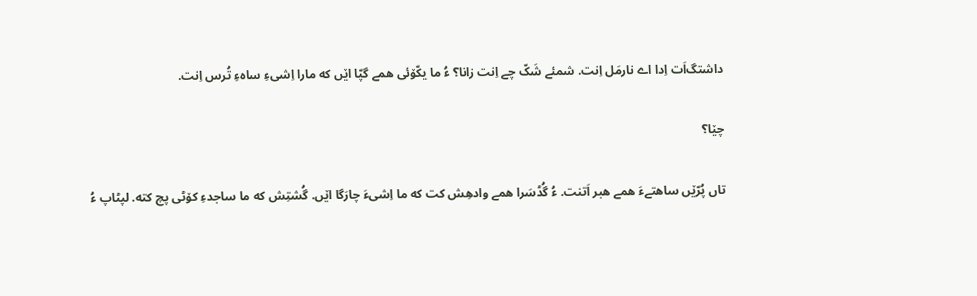داشتگ‌اَت اِدا اے نارمَل اِنت. شمئے شَکّ چے اِنت زانا؟ ءُ ما یکّۆئی همے گپّا اێں که مارا اِشیءِ ساهءِ تُرس اِنت.

چێا؟

تاں پُرّێں ساهتےءَ همے هبر اَتنت. ءُ گُڈسَرا همے وادهِش کت که ما اِشیءَ چارَگا اێں. گُشتِش که ما ساجدءِ کۆٹی پچ کته. لپٹاپ ءُ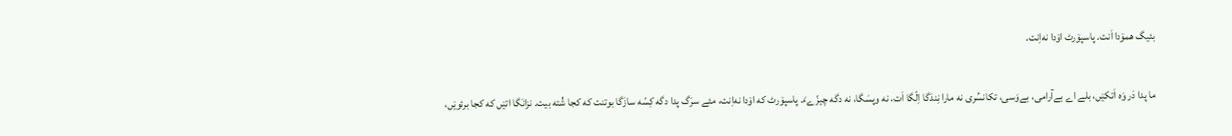بئیگ همۆدا اَنت. پاسپۆرٹ اۆدا نه‌اِنت.

ما پدا دَر وَه اَتکێں، بلے اے بےآرامی، بےوَسی، تکانسُری نه مارا نِندَگا اِلّگا اَت، نه وپسَگا، نه دگه چیزّےءَ. پاسپۆرٹ که اۆدا نه‌اِنت، مئے سرَگ پدا دگه کِسّه سازَگا بوتنت که کجا شُته بیت. نزانَگا اتێں که کجا برئوێں،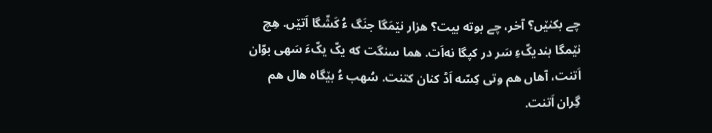چے بکنێں؟ آخر، چے بوته بیت؟ هزار نێمَگا جنَگ ءُ کَشّگا اَتێں. هِچ نێمگا بندیکّءِ سَر در کپگا نه‌اَت. هما سنگت که یکّ یکّءَ سَهی بوّان اَتنت، آهاں هم وتی کِسّه اَڈ کنان کتنت. سُهب ءُ بێگاه هال هم گِران اَتنت.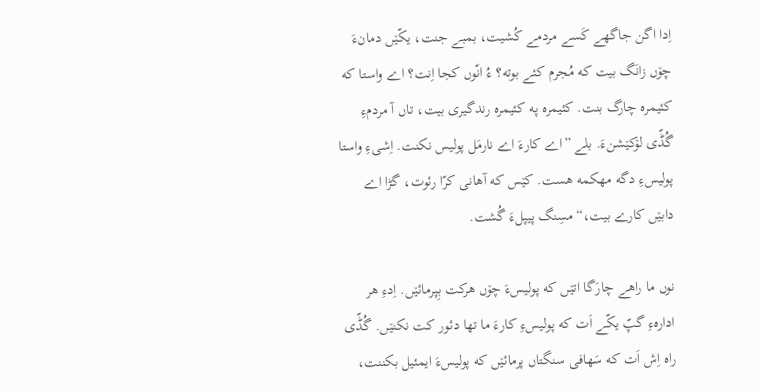اِدا اگن جاگهے کَسے مردمے کُشیت، بمبے جنت، یکّێں دمانءَ چۆں زانَگ بیت که مُجرم کئے بوته؟ ءُ انّوں کجا اِنت؟ اے واستا که کئیمره چارگ بنت. کئیمره په کئیمره رندگیری بیت، تاں آ مردمءِ گُڈّی لۆکێشنءَ. بلے ”اے کارءَ اے نارمَل پولیس نکنت. اِشیءِ واستا پولیسءِ دگه مهکمه هست. کێس که آهانی کرّا رئوت، گڑا اے دابێں کارے بیت،“ مسِنگ پیپلءَ گُشت.

نوں ما راهے چارَگا اتێں که پولیسءَ چۆں هرکت بِپرمائێں. اِدءِ هر ادارهءِ گپّ یکّے اَت که پولیسءِ کارءَ ما تها دئور کت نکنێں. گُڈّی راه اِش اَت که سَهافی سنگتاں پرمائێں که پولیسءَ ایمئیل بکننت،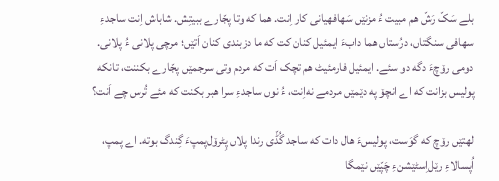بلے سَکّ رَشّ هم مبیت ءُ مزنێں سَهافهیانی کار اِنت. هما که وتا پجّارے ببیتِش. شاباش اِنت ساجدءِ سهافی سنگتاں، درُستاں هما دابءَ ایمئیل کنان کت که ما دزبندی کنان اَتێں؛ مرچی پلانی ءُ پلانی. دومی رۆچءَ دگه دو سئے. ایمئیل فارمئیٹ هم تچک اَت که مردم وتی سرجمێں پجّارے بکننت، تانکه پولیس بزانت که اے انچۆ په دێمێں مردمے نه‌اِنت، ءُ نوں ساجدءِ سرا هبر بکنت که مئے تُرس چے اَنت؟

لهتێں رۆچ که گوَست، پولیسءَ هال دات که ساجد گُڈّی رندا پلاں پِٹرۆل‌پمپءَ گِندگ بوته. اے پمپ، اُپسالاءِ رێل‌اِسٹێشنءِ چَپّێں نێمگا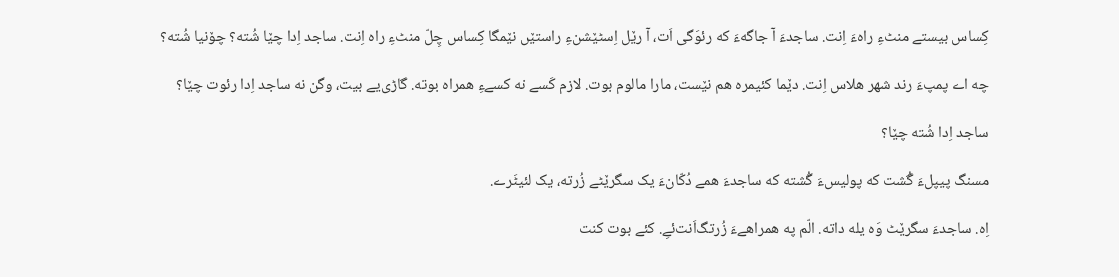کِساس بیستے منٹءِ راهءَ اِنت. ساجدءَ آ جاگهءَ که رئوَگی اَت، آ رێل اِسٹێشنءِ راستێں نێمگا کِساس چِلّ منٹءِ راه اِنت. ساجد اِدا چێا شُته؟ چۆنیا شُته؟

چه اے پمپءَ رند شهر هلاس اِنت. دێما کئیمره هم نێست، مارا مالوم بوت. لازم کَسے نه کسےءِ همراه بوته. گاڑی‌یے بیت، وگن نه ساجد اِدا رئوت چێا؟

ساجد اِدا شُته چێا؟

مسنگ پیپلءَ گُشت که پولیسءَ گُشته که ساجدءَ همے دُکّانءَ یک سگرێٹے زُرته، یک لئیٹَرے.

اِه. ساجدءَ سگرێٹ وَه یله داته. الّم په همراهےءَ زُرتگ‌اَنت‌ئےِ. کئے بوت کنت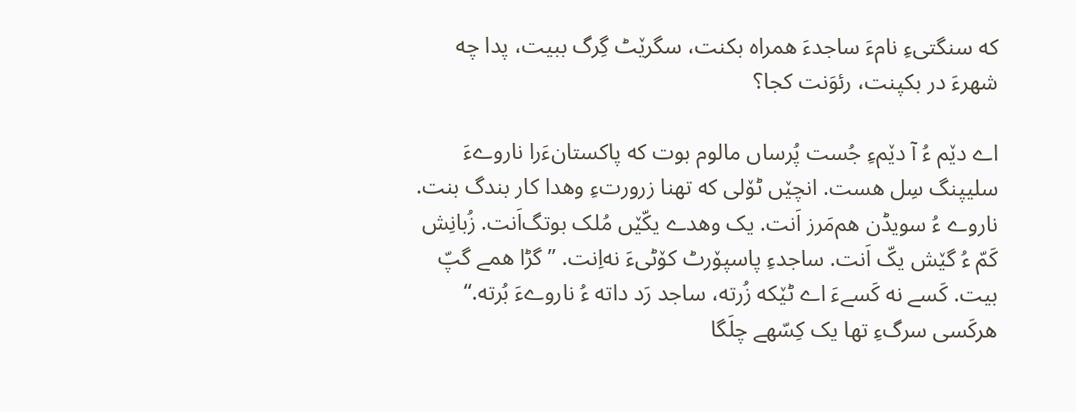که سنگتیءِ نامءَ ساجدءَ همراه بکنت، سگرێٹ گِرگ ببیت، پدا چه شهرءَ در بکپنت، رئوَنت کجا؟

اے دێم ءُ آ دێمءِ جُست پُرساں مالوم بوت که پاکستانءَرا ناروےءَ سلیپنگ سِل هست. انچێں ٹۆلی که تهنا زرورتءِ وهدا کار بندگ بنت. ناروے ءُ سویڈن هم‌مَرز اَنت. یک وهدے یکّێں مُلک بوتگ‌اَنت. زُبانِش کَمّ ءُ گێش یکّ اَنت. ساجدءِ پاسپۆرٹ کۆٹیءَ نه‌اِنت. ”گڑا همے گپّ بیت. کَسے نه کَسےءَ اے ٹێکه زُرته، ساجد رَد داته ءُ ناروےءَ بُرته.“ هرکَسی سرگءِ تها یک کِسّهے چلَگا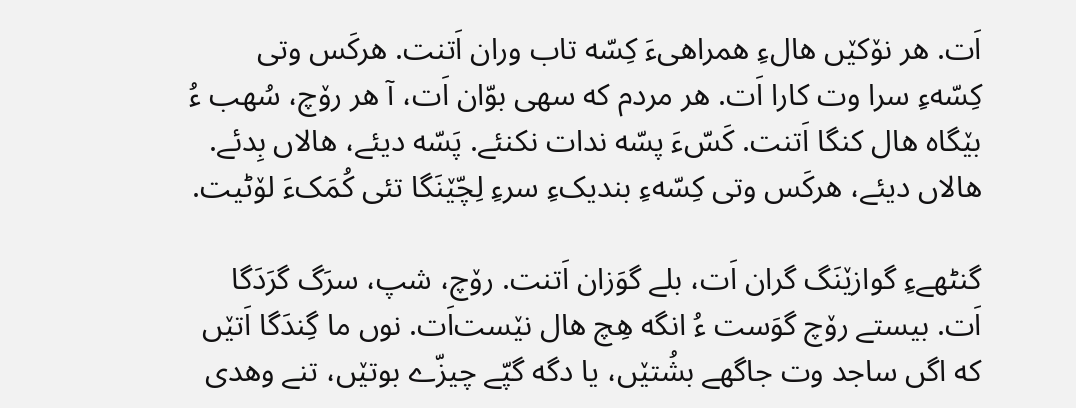اَت. هر نۆکێں هالءِ همراهیءَ کِسّه تاب وران اَتنت. هرکَس وتی کِسّهءِ سرا وت کارا اَت. هر مردم که سهی بوّان اَت، آ هر رۆچ، سُهب ءُ بێگاه هال کنگا اَتنت. کَسّءَ پسّه ندات نکنئے. پَسّه دیئے، هالاں بِدئے. هالاں دیئے، هرکَس وتی کِسّهءِ بندیکءِ سرءِ لِچّێنَگا تئی کُمَکءَ لۆٹیت.

گنٹهےءِ گوازێنَگ گران اَت، بلے گوَزان اَتنت. رۆچ، شپ، سرَگ گرَدَگا اَت. بیستے رۆچ گوَست ءُ انگه هِچ هال نێست‌اَت. نوں ما گِندَگا اَتێں که اگں ساجد وت جاگهے بشُتێں، یا دگه گپّے چیزّے بوتێں، تنے وهدی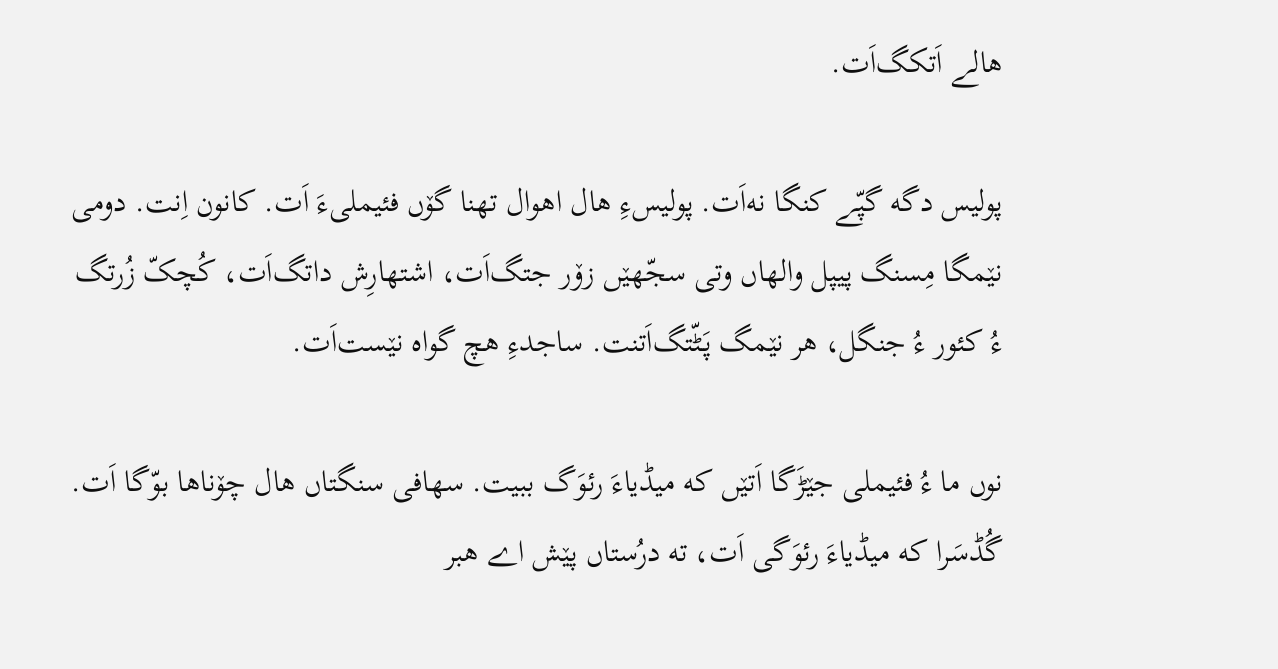هالے اَتکگ‌اَت.

پولیس دگه گپّے کنگا نه‌اَت. پولیسءِ هال اهوال تهنا گۆں فئیملیءَ اَت. کانون اِنت. دومی نێمگا مِسنگ پیپل والهاں وتی سجّهێں زۆر جتگ‌اَت، اشتهارِش داتگ‌اَت، کُچکّ زُرتگ ءُ کئور ءُ جنگل، هر نێمگ پَٹّتگ‌اَتنت. ساجدءِ هچ گواه نێست‌اَت.

نوں ما ءُ فئیملی جێڑَگا اَتێں که میڈیاءَ رئوَگ ببیت. سهافی سنگتاں هال چۆناها بوّگا اَت. گُڈسَرا که میڈیاءَ رئوَگی اَت، ته درُستاں پێش اے هبر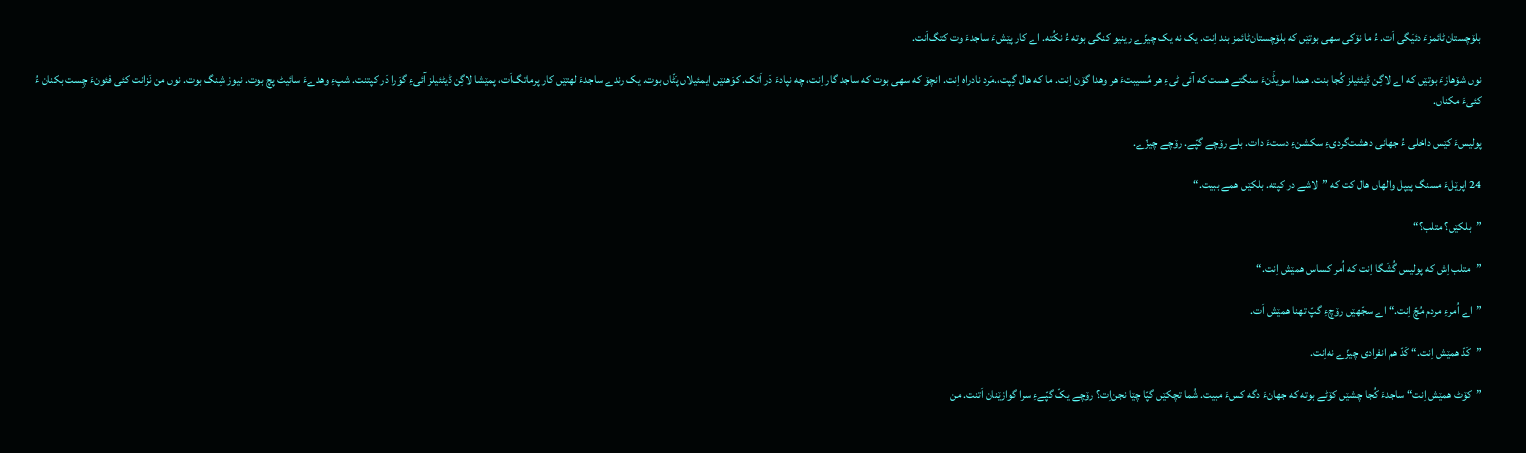بلۆچستان‌ٹائمزءَ دئیَگی اَت. ءُ ما نۆکی سهی بوتێں که بلۆچستان‌ٹائمز بند اِنت. یک نه یک چیزّے رینیو کنگی بوته ءُ نکُته. اے کار پێشءَ ساجدءَ وت کتگ‌اَنت.

نوں شۆهازءَ بوتێں که اے لاگِن ڈیٹئیلز کُجا بنت. همدا سویڈَنءَ سنگتے هست که آئی ٹیءِ هر مُسیبتءَ هر وهدا گۆن اِنت. ما که هال گِپت،.مَرد نادراه اِنت. انچۆ که سهی بوت که ساجد گار اِنت، چه نپادءَ دَر اَتک. کوَهنێں ایمئیلاں پَٹّاں بوت. یک رندے ساجدءَ لهتێں کار پرماتگ‌اَت، پمێشا لاگِن ڈیٹئیلز آئیءِ گوَرا دَر کپتنت. شپءِ وهدےءَ سائیٹ پچ بوت. نیوز شِنگ بوت. نوں من نَزانت کئی فئونءَ چِست بکنان ءُ کئیءَ مکناں.

پولیسءَ کێس داخلی ءُ جهانی دهشت‌گردیءِ سکشنءِ دستءَ دات. بلے رۆچے گپّے. رۆچے چیزّے.

24 اپرێلءَ مسنگ پیپل والهاں هال کت که ”لاشے در کپته. بلکێں همے ببیت.“

”بلکێں؟ متلب؟“

”متلب اِش که پولیس گُشَگا اِنت که اُمر کساس همێش اِنت.“

”اے اُمرءِ مردم مُچّ اِنت.“ اے سجّهێں رۆچءِ گپّ تهنا همێش اَت.

”کَدّ همێش اِنت.“ کَدّ هم انفرادی چیزّے نه‌اِنت.

”کۆٹ همێش اِنت“ ساجدءَ کُجا چشێں کۆٹے بوته که جهانءَ دگه کسءَ مبیت. شُما تچکێں گپّا چێا نجن‌اِت؟ رۆچے یکّ گپّےءِ سرا گوازێنان اَتنت. من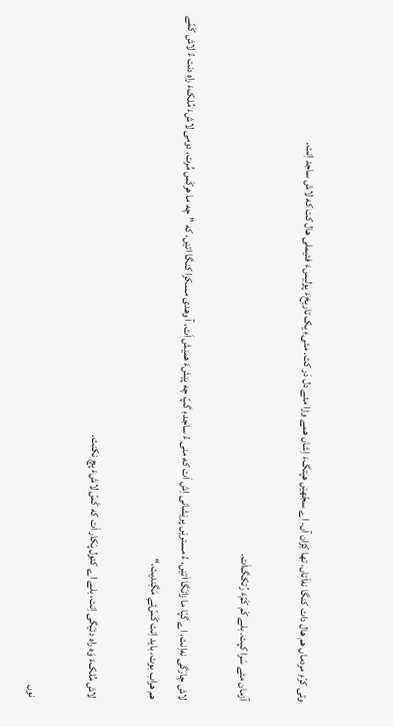وتی کرّءِ مردماں هم ھال دات کنگا نه‌اَتاں. تها کِڑان آں. اے سجّهێں هپتگءَ اِشاں همے وڑا مئے دل دَر کت. مئیءِ یک تاریخءَ پولیسءَ فئیملی هال کت که لاش ساجد اِنت.

آزمان مئے سَرا کپت. بلے کَم کَمّءَ رُتکگ‌اَت.

لاش چارَگی نه‌اِنت، اے گپّا ما زانَگا اَتێں. ءُ مسترێں پرێشانی اِش اَت که منی ءُ ساجدءِ گپّ چه پێشءَ همێش اَت، آ وهدی مسکرا کنگا اتێں، که ”چه ما هرکَس مُرت، دومی لاشءَ مُلکءَ راه دنت ءُ لاش کَمّے هم هراب بوت، باید اِنت کَسّ‌ئےِ مَگِندیت.“

لاش مُلکءَ وَه راه دئیَگی اِنت، بلے اے کئول پَکار اَت که کَسّ لاشءَ پچ نکنت.

نوں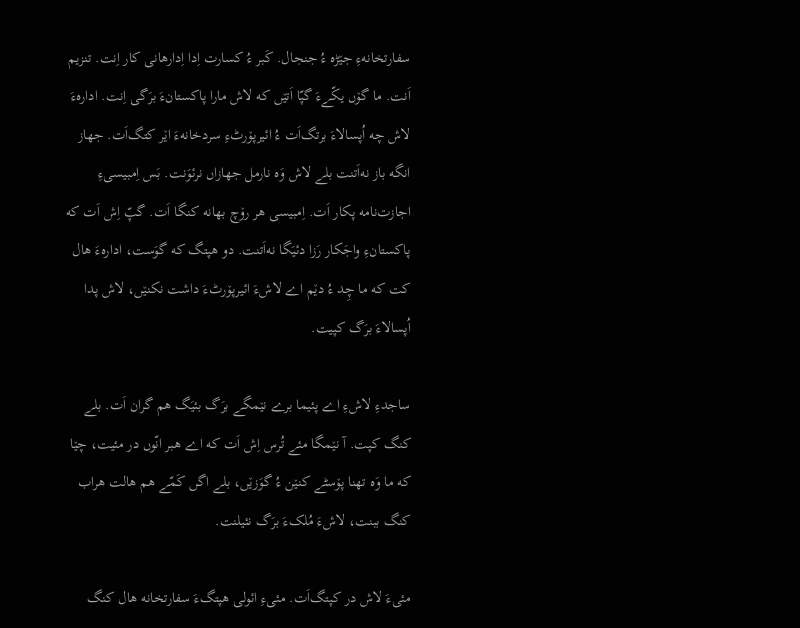سفارتخانهءِ جێڑه ءُ جنجال. کَبر ءُ کسارت اِدا اِدارهانی کار اِنت. تنزیم اَنت. ما گۆں یکّےءَ گپّا اَتێں که لاش مارا پاکستانءَ برَگی اِنت. ادارهءَ لاش چه اُپسالاءَ برتگ‌اَت ءُ ائیرپۆرٹءِ سردخانهءَ اێر کتگ‌اَت. جهاز انگه باز نه‌اَتنت بلے لاش وَه نارمل جهازاں نرئوَنت. بَس اِمبیسیءِ اجازت‌نامه پکار اَت. اِمبیسی هر رۆچ بهانه کنگا اَت. گپّ اِش اَت که پاکستانءِ واجَکار رَزا دئیَگا نه‌اَتنت. دو هپتگ که گوَست، ادارهءَ هال کت که ما چِد ءُ دێم اے لاشءَ ائیرپۆرٹءَ داشت نکنێں، لاش پدا اُپسالاءَ برَگ کپیت.

ساجدءِ لاشءِ اے پئیما برے نێمگے برَگ بئیَگ هم گران اَت. بلے کنگ کپت. آ نێمگا مئے تُرس اِش اَت که اے هبر انّوں در مئیت، چێا که ما وَه تهنا پۆسٹے کنێن ءُ گوَزێں، بلے اگں کَمّے هم هالت هراب کنگ ببنت، لاشءَ مُلکءَ برَگ نئیلنت.

مئیءَ لاش در کپتگ‌اَت. مئیءِ ائولی هپتگءَ سفارتخانه هال کنگ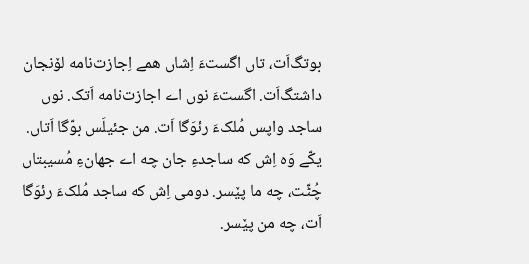بوتگ‌اَت، تاں اگستءَ اِشاں همے اِجازت‌نامه لۆنجان داشتگ‌اَت. اگستءَ نوں اے اجازت‌نامه اَتک. نوں ساجد واپس مُلکءَ رئوَگا اَت. من جئیلَس بوّگا اَتاں. یکّے وَه اِش که ساجدءِ جان چه اے جهانءِ مُسیبتاں چُٹّت، چه ما پێسر. دومی اِش که ساجد مُلکءَ رئوَگا اَت، چه من پێسر.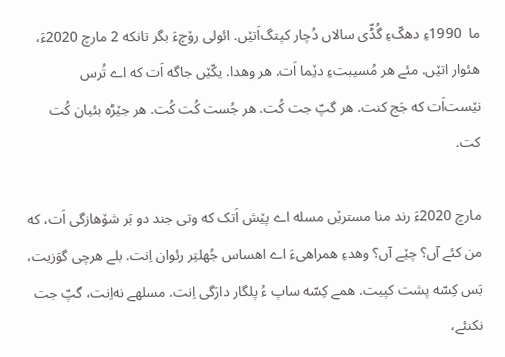ما  1990ءِ دهکّءِ گُڈّی سالاں دُچار کپتگ‌اَتێں. ائولی رۆچءَ بگر تانکه 2 مارچ 2020ءَ، هئوار اتێں. مئے هر مُسیبتءِ دێما اَت. هر وهدا. یکّێں جاگه اَت که اے تُرس نێست‌اَت که جَج کنت. هر گپّ جت کُت. هر جُست کُت کُت. هر جێڑه بئیان کُت کت.

مارچ 2020ءَ رند منا مسترێں مسله اے پێش اَتک که وتی جند دو بَر شۆهازگی اَت، که من کئے آں؟ چێے آں؟ وهدءِ همراهیءَ اے اهساس جُهلتِر رئوان اِنت. بلے هرچی گوَزیت، بَس کِسّه پشت کپیت. همے کِسّه ساپ ءُ پلگار دارَگی اِنت. مسلهے نه‌اِنت، گپّ جت نکنئے،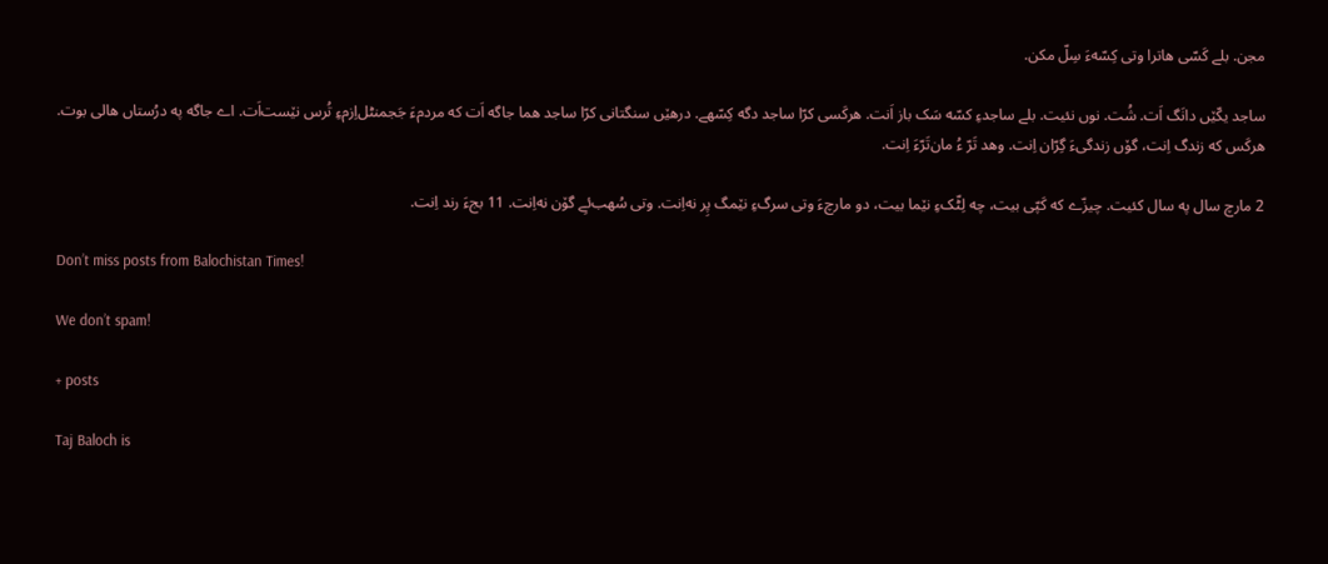مجن. بلے کَسّی هاترا وتی کِسّهءَ سِلّ مکن.

ساجد یکّێں دانَگ اَت. شُت. نوں نئیت. بلے ساجدءِ کسّه سَک باز اَنت. هرکَسی کرّا ساجد دگه کِسّهے. درهێں سنگتانی کرّا ساجد هما جاگه اَت که مردمءَ جَجمنٹل‌اِزمءِ تُرس نێست‌اَت. اے جاگه په درُستاں هالی بوت. هرکَس که زندگ اِنت، گۆں زندگیءَ گِرّان اِنت. وهد تَرّ ءُ مان‌تَرّءَ اِنت.

2 مارچ سال په سال کئیت. چیزّے که کَپّی بیت، چه لِٹّکءِ نێما بیت، دو مارچءَ وتی سرگءِ نێمگ پِر نه‌اِنت. وتی سُهب‌ئےِ گۆن نه‌اِنت. 11 بجءَ رند اِنت.

Don’t miss posts from Balochistan Times!

We don’t spam!

+ posts

Taj Baloch is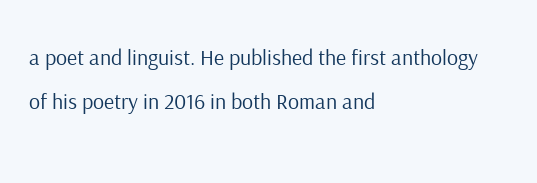a poet and linguist. He published the first anthology of his poetry in 2016 in both Roman and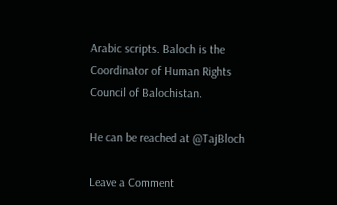Arabic scripts. Baloch is the Coordinator of Human Rights Council of Balochistan.

He can be reached at @TajBloch

Leave a Comment